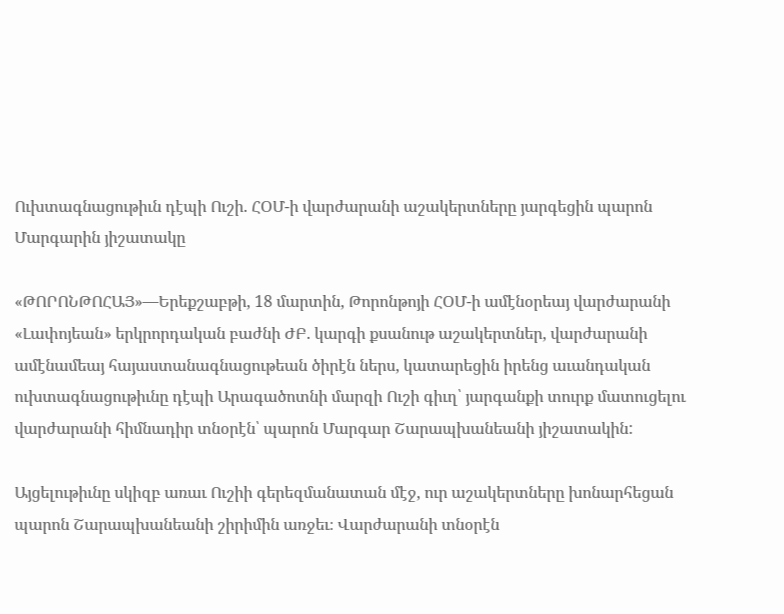Ուխտագնացութիւն դէպի Ուշի. ՀՕՄ-ի վարժարանի աշակերտները յարգեցին պարոն Մարգարին յիշատակը

«ԹՈՐՈՆԹՈՀԱՅ»—Երեքշաբթի, 18 մարտին, Թորոնթոյի ՀՕՄ-ի ամէնօրեայ վարժարանի «Լափոյեան» երկրորդական բաժնի ԺԲ. կարգի քսանութ աշակերտներ, վարժարանի ամէնամեայ հայաստանագնացութեան ծիրէն ներս, կատարեցին իրենց աւանդական ուխտագնացութիւնը դէպի Արագածոտնի մարզի Ուշի գիւղ՝ յարգանքի տուրք մատուցելու վարժարանի հիմնադիր տնօրէն՝ պարոն Մարգար Շարապխանեանի յիշատակին:

Այցելութիւնը սկիզբ առաւ Ուշիի գերեզմանատան մէջ, ուր աշակերտները խոնարհեցան պարոն Շարապխանեանի շիրիմին առջեւ։ Վարժարանի տնօրէն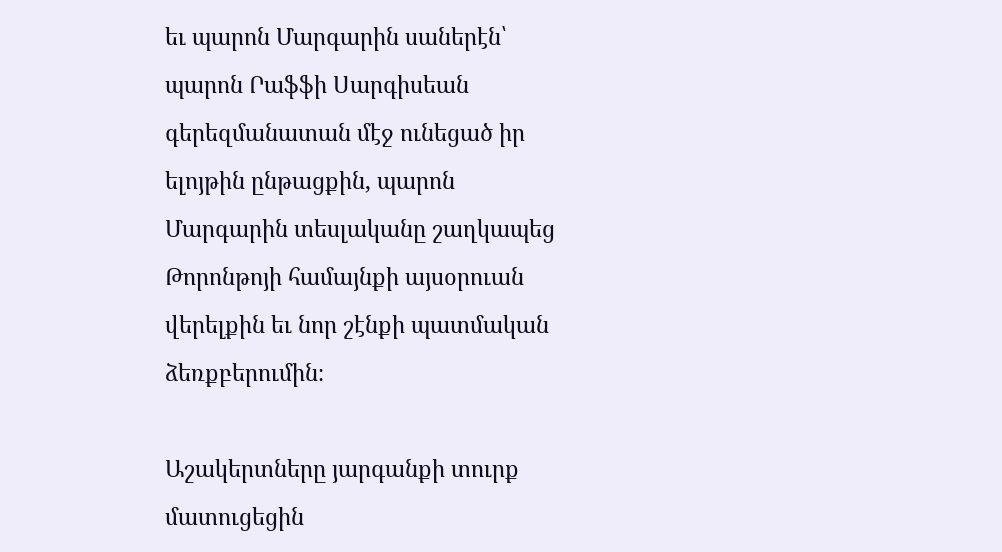եւ պարոն Մարգարին սաներէն՝ պարոն Րաֆֆի Սարգիսեան գերեզմանատան մէջ ունեցած իր ելոյթին ընթացքին, պարոն Մարգարին տեսլականը շաղկապեց Թորոնթոյի համայնքի այսօրուան վերելքին եւ նոր շէնքի պատմական ձեռքբերումին։

Աշակերտները յարգանքի տուրք մատուցեցին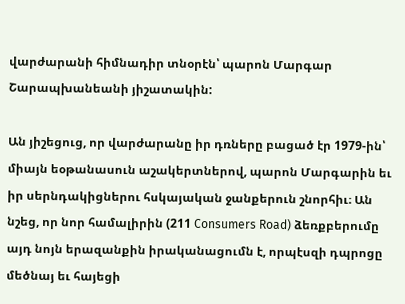վարժարանի հիմնադիր տնօրէն՝ պարոն Մարգար Շարապխանեանի յիշատակին:

Ան յիշեցուց, որ վարժարանը իր դռները բացած էր 1979-ին՝ միայն եօթանասուն աշակերտներով, պարոն Մարգարին եւ իր սերնդակիցներու հսկայական ջանքերուն շնորհիւ։ Ան նշեց, որ նոր համալիրին (211 Consumers Road) ձեռքբերումը այդ նոյն երազանքին իրականացումն է, որպէսզի դպրոցը մեծնայ եւ հայեցի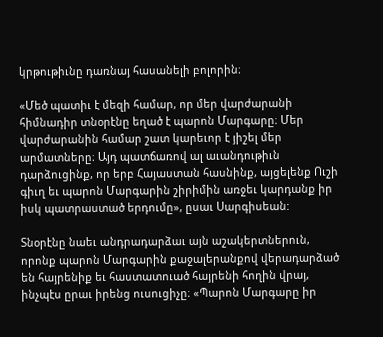կրթութիւնը դառնայ հասանելի բոլորին։

«Մեծ պատիւ է մեզի համար, որ մեր վարժարանի հիմնադիր տնօրէնը եղած է պարոն Մարգարը։ Մեր վարժարանին համար շատ կարեւոր է յիշել մեր արմատները։ Այդ պատճառով ալ աւանդութիւն դարձուցինք, որ երբ Հայաստան հասնինք, այցելենք Ուշի գիւղ եւ պարոն Մարգարին շիրիմին առջեւ կարդանք իր իսկ պատրաստած երդումը», ըսաւ Սարգիսեան:

Տնօրէնը նաեւ անդրադարձաւ այն աշակերտներուն, որոնք պարոն Մարգարին քաջալերանքով վերադարձած են հայրենիք եւ հաստատուած հայրենի հողին վրայ, ինչպէս ըրաւ իրենց ուսուցիչը։ «Պարոն Մարգարը իր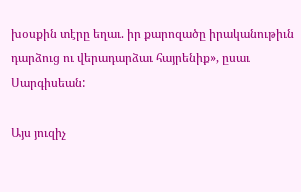խօսքին տէրը եղաւ. իր քարոզածը իրականութիւն դարձուց ու վերադարձաւ հայրենիք», ըսաւ Սարգիսեան:

Այս յուզիչ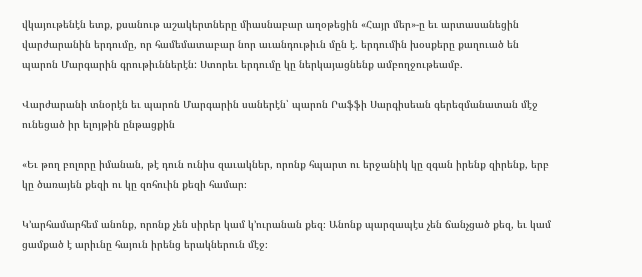վկայութենէն ետք, քսանութ աշակերտները միասնաբար աղօթեցին «Հայր մեր»-ը եւ արտասանեցին վարժարանին երդումը, որ համեմատաբար նոր աւանդութիւն մըն է. երդումին խօսքերը քաղուած են պարոն Մարգարին գրութիւններէն: Ստորեւ երդումը կը ներկայացնենք ամբողջութեամբ.

Վարժարանի տնօրէն եւ պարոն Մարգարին սաներէն՝ պարոն Րաֆֆի Սարգիսեան գերեզմանատան մէջ ունեցած իր ելոյթին ընթացքին

«Եւ թող բոլորը իմանան, թէ դուն ունիս զաւակներ, որոնք հպարտ ու երջանիկ կը զգան իրենք զիրենք, երբ կը ծառայեն քեզի ու կը զոհուին քեզի համար։

Կ’արհամարհեմ անոնք, որոնք չեն սիրեր կամ կ’ուրանան քեզ։ Անոնք պարզապէս չեն ճանչցած քեզ, եւ կամ ցամքած է արիւնը հայուն իրենց երակներուն մէջ։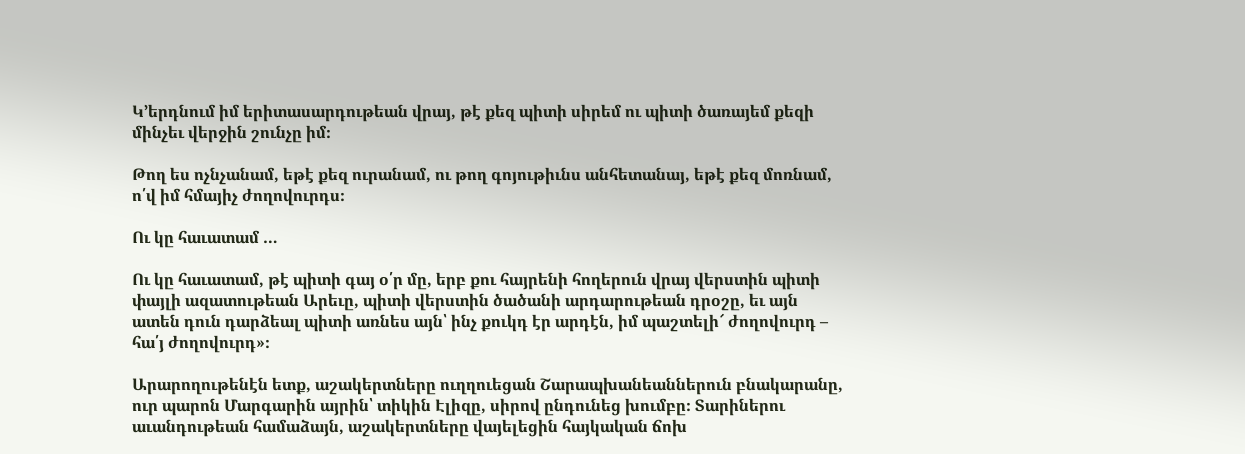Կ’երդնում իմ երիտասարդութեան վրայ, թէ քեզ պիտի սիրեմ ու պիտի ծառայեմ քեզի մինչեւ վերջին շունչը իմ։

Թող ես ոչնչանամ, եթէ քեզ ուրանամ, ու թող գոյութիւնս անհետանայ, եթէ քեզ մոռնամ, ո՛վ իմ հմայիչ ժողովուրդս։

Ու կը հաւատամ …

Ու կը հաւատամ, թէ պիտի գայ օ՛ր մը, երբ քու հայրենի հողերուն վրայ վերստին պիտի փայլի ազատութեան Արեւը, պիտի վերստին ծածանի արդարութեան դրօշը, եւ այն ատեն դուն դարձեալ պիտի առնես այն՝ ինչ քուկդ էր արդէն, իմ պաշտելի՜ ժողովուրդ – հա՛յ ժողովուրդ»։

Արարողութենէն ետք, աշակերտները ուղղուեցան Շարապխանեաններուն բնակարանը, ուր պարոն Մարգարին այրին՝ տիկին Էլիզը, սիրով ընդունեց խումբը։ Տարիներու աւանդութեան համաձայն, աշակերտները վայելեցին հայկական ճոխ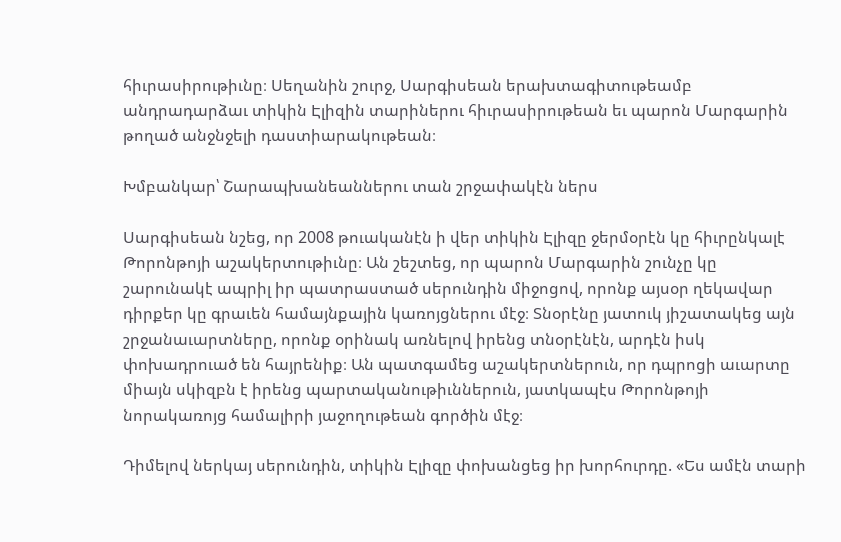հիւրասիրութիւնը։ Սեղանին շուրջ, Սարգիսեան երախտագիտութեամբ անդրադարձաւ տիկին Էլիզին տարիներու հիւրասիրութեան եւ պարոն Մարգարին թողած անջնջելի դաստիարակութեան։

Խմբանկար՝ Շարապխանեաններու տան շրջափակէն ներս

Սարգիսեան նշեց, որ 2008 թուականէն ի վեր տիկին Էլիզը ջերմօրէն կը հիւրընկալէ Թորոնթոյի աշակերտութիւնը։ Ան շեշտեց, որ պարոն Մարգարին շունչը կը շարունակէ ապրիլ իր պատրաստած սերունդին միջոցով, որոնք այսօր ղեկավար դիրքեր կը գրաւեն համայնքային կառոյցներու մէջ։ Տնօրէնը յատուկ յիշատակեց այն շրջանաւարտները, որոնք օրինակ առնելով իրենց տնօրէնէն, արդէն իսկ փոխադրուած են հայրենիք։ Ան պատգամեց աշակերտներուն, որ դպրոցի աւարտը միայն սկիզբն է իրենց պարտականութիւններուն, յատկապէս Թորոնթոյի նորակառոյց համալիրի յաջողութեան գործին մէջ։

Դիմելով ներկայ սերունդին, տիկին Էլիզը փոխանցեց իր խորհուրդը. «Ես ամէն տարի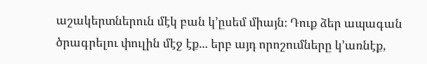աշակերտներուն մէկ բան կ’ըսեմ միայն։ Դուք ձեր ապագան ծրագրելու փուլին մէջ էք... երբ այդ որոշումները կ’առնէք,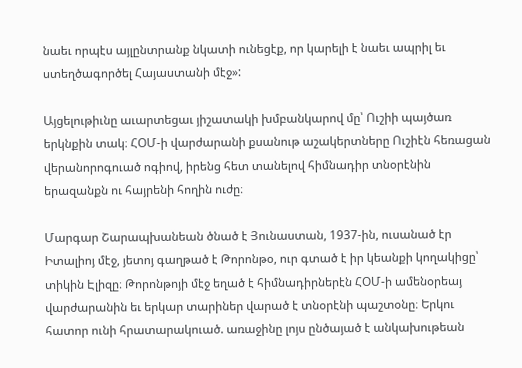նաեւ որպէս այլընտրանք նկատի ունեցէք, որ կարելի է նաեւ ապրիլ եւ ստեղծագործել Հայաստանի մէջ»:

Այցելութիւնը աւարտեցաւ յիշատակի խմբանկարով մը՝ Ուշիի պայծառ երկնքին տակ։ ՀՕՄ-ի վարժարանի քսանութ աշակերտները Ուշիէն հեռացան վերանորոգուած ոգիով, իրենց հետ տանելով հիմնադիր տնօրէնին երազանքն ու հայրենի հողին ուժը։

Մարգար Շարապխանեան ծնած է Յունաստան, 1937-ին, ուսանած էր Իտալիոյ մէջ, յետոյ գաղթած է Թորոնթօ, ուր գտած է իր կեանքի կողակիցը՝ տիկին Էլիզը։ Թորոնթոյի մէջ եղած է հիմնադիրներէն ՀՕՄ-ի ամենօրեայ վարժարանին եւ երկար տարիներ վարած է տնօրէնի պաշտօնը։ Երկու հատոր ունի հրատարակուած. առաջինը լոյս ընծայած է անկախութեան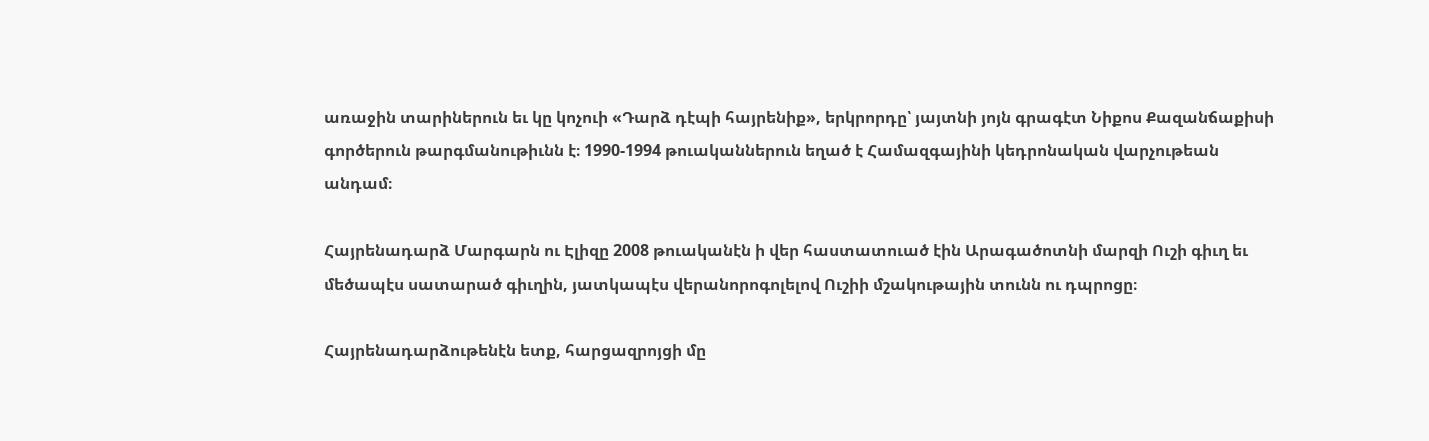առաջին տարիներուն եւ կը կոչուի «Դարձ դէպի հայրենիք», երկրորդը՝ յայտնի յոյն գրագէտ Նիքոս Քազանճաքիսի գործերուն թարգմանութիւնն է։ 1990-1994 թուականներուն եղած է Համազգայինի կեդրոնական վարչութեան անդամ։

Հայրենադարձ Մարգարն ու Էլիզը 2008 թուականէն ի վեր հաստատուած էին Արագածոտնի մարզի Ուշի գիւղ եւ մեծապէս սատարած գիւղին, յատկապէս վերանորոգոլելով Ուշիի մշակութային տունն ու դպրոցը։

Հայրենադարձութենէն ետք, հարցազրոյցի մը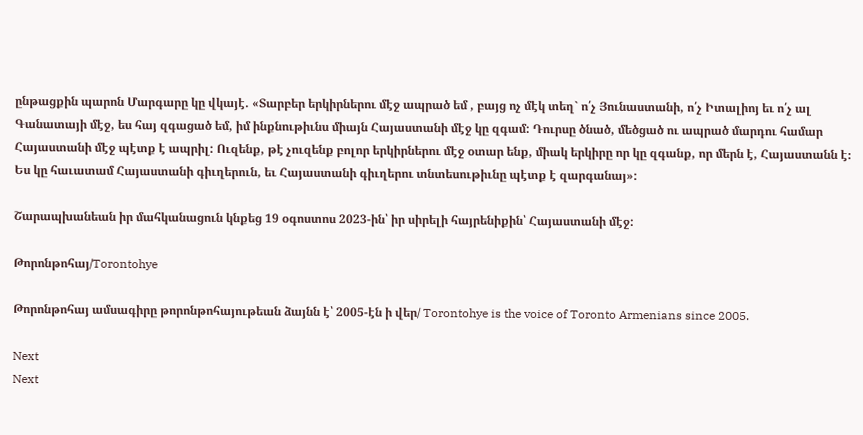ընթացքին պարոն Մարգարը կը վկայէ. «Տարբեր երկիրներու մէջ ապրած եմ , բայց ոչ մէկ տեղ` ո՛չ Յունաստանի, ո՛չ Իտալիոյ եւ ո՛չ ալ Գանատայի մէջ, ես հայ զգացած եմ, իմ ինքնութիւնս միայն Հայաստանի մէջ կը զգամ: Դուրսը ծնած, մեծցած ու ապրած մարդու համար Հայաստանի մէջ պէտք է ապրիլ: Ուզենք, թէ չուզենք բոլոր երկիրներու մէջ օտար ենք, միակ երկիրը որ կը զգանք, որ մերն է, Հայաստանն է։ Ես կը հաւատամ Հայաստանի գիւղերուն, եւ Հայաստանի գիւղերու տնտեսութիւնը պէտք է զարգանայ»:

Շարապխանեան իր մահկանացուն կնքեց 19 օգոստոս 2023-ին՝ իր սիրելի հայրենիքին՝ Հայաստանի մէջ:

Թորոնթոհայ/Torontohye

Թորոնթոհայ ամսագիրը թորոնթոհայութեան ձայնն է՝ 2005-էն ի վեր/ Torontohye is the voice of Toronto Armenians since 2005.

Next
Next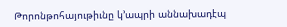Թորոնթոհայութիւնը կ’ապրի աննախադէպ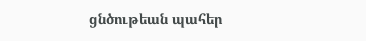ցնծութեան պահեր